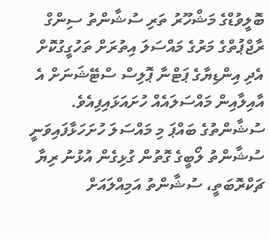ބޮލީވުޑްގެ މަޝްހޫރު ތަރި ސުޝާންތު ސިންގް ރާޖްޕުތްގެ މަރުގެ މައްސަލަ އިތުރަށް ތަހުގީގުކޮށް އެދި އިންޑިޔާގެ ޕަޓްނާ ޕޮލިސް ސްޓޭޝަނަށް އެ އާއިލާއިން މައްސަލައެއް ހުށައަޅައިފިއެވެ.
ސުޝާންތުގެ ބައްޕަ މި މައްސަލަ ހުށަހަޅާފައިވަނީ ސުޝާންތު ލޯބީގެ ގޮތުން ގުޅިގެން އުޅުނު ރިޔާ ޗަކްރޮބަތީ، ސުޝާންތު އަމިއްލައަށް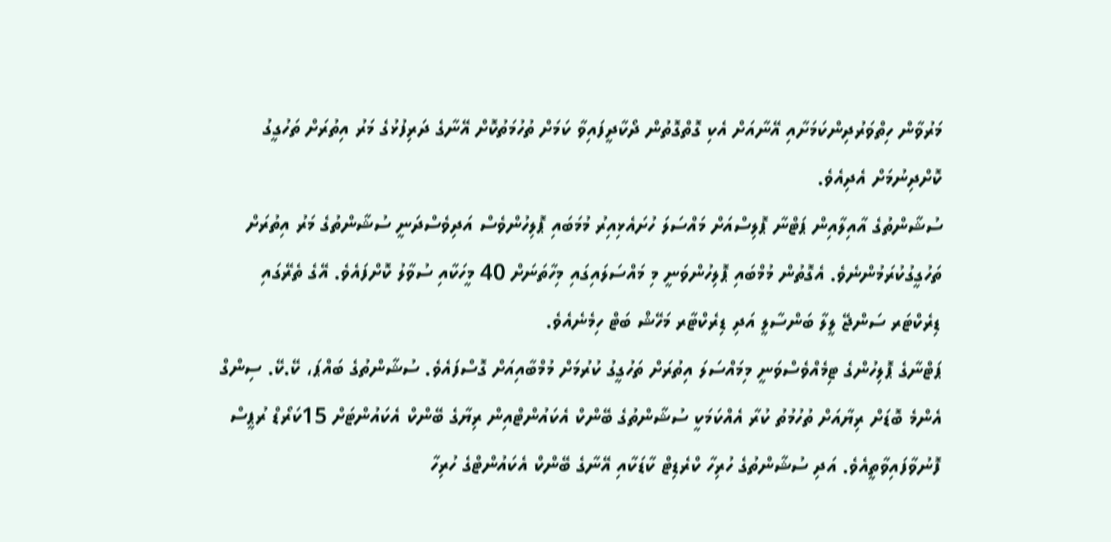މަރުވާން ހިތްވަރުދިންކަމަށާއި އޭނާއަށް އެކި ގޮތްގޮތުން ދޯކާދީފައިވާ ކަމަށް ތުހުމަތުކޮށް އޭނާގެ ދަރިފުޅުގެ މަރު އިތުރަށް ތަހުގީގު ކޮށްދިނުމަށް އެދިއެވެ.
ސުޝާންތުގެ އާއިލާއިން ޕަޓްނާ ޕޮލިސްއަށް މައްސަލަ ހުށައެޅިއިރު މުމަބައި ޕޮލިހުންވެސް އަދިވެސްދަނީ ސުޝާންތުގެ މަރު އިތުރަށް ތަހުގީގުކުރަމުންނެވެ. އެގޮތުން މުމްބައި ޕޮލިހުންވަނީ މި މައްސަލައިގައި މިހާތަނަށް 40 މީހަކާއި ސުވާލު ކޮށްފައެވެ. އޭގެ ތެރޭގައި ޑިރެކްޓަރ ސަންޖޭ ލީލާ ބަންސާލީ އަދި ޑިރެކްޓާރ މަހޭޝް ބަޓް ހިމެނެއެވެ.
ޕަޓްނާގެ ޕޮލިހުންގެ ޓިމެއްވެސްވަނީ މިމައްސަލަ އިތުރަށް ތަހުގީގު ކުރުމަށް މުމްބާއިއަށް ގޮސްފައެވެ. ސުޝާންތުގެ ބައްޕަ، ކޭ.ކޭ. ސިންގް އެންމެ ބޮޑަށް ރިޔާއަށް ތުހުމުތު ކުރާ އެއްކަމަކީ ސުޝާންތުގެ ބޭންކް އެކައުންޓްއިން ރިޔާގެ ބޭންކް އެކައުންޓަށް 15ކަރޯޑް ރުޕީސް ފޮނުވާފައިވާތީއެވެ. އަދި ސުޝާންތުގެ ހުރިހާ ކްރެޑިޓް ކާޑަކާއި އޭނާގެ ބޭންކް އެކައުންޓްގެ ހުރިހާ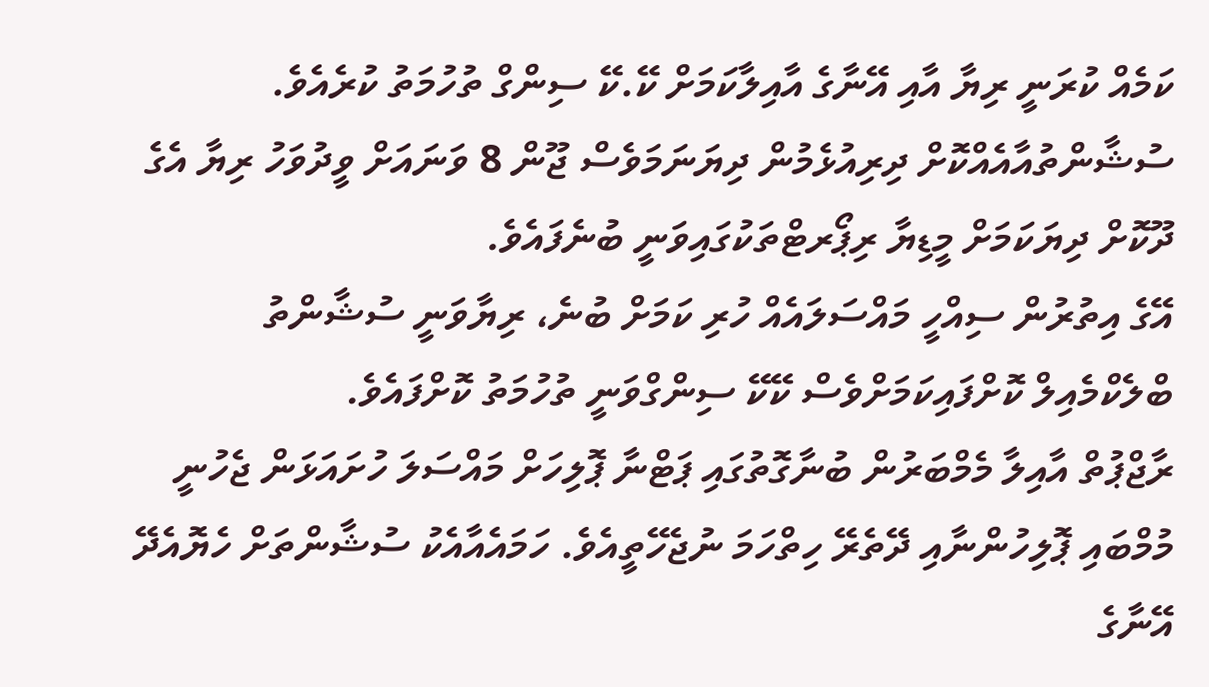ކަމެއް ކުރަނީ ރިޔާ އާއި އޭނާގެ އާއިލާކަމަށް ކޭ.ކޭ ސިންގް ތުހުމަތު ކުރެއެވެ.
ސުޝާންތުއާއެއްކޮށް ދިރިއުޅެމުން ދިޔަނަމަވެސް ޖޫން 8 ވަނައަށް ވީދުވަހު ރިޔާ އެގެ ދޫކޮށް ދިޔަކަމަށް މީޑިޔާ ރިޕޯރޓްތަކުގައިވަނީ ބުނެފައެވެ.
އޭގެ އިތުރުން ސިއްހީ މައްސަލައެއް ހުރި ކަމަށް ބުނެ، ރިޔާވަނީ ސުޝާންތު ބްލެކްމެއިލް ކޮށްފައިކަމަށްވެސް ކޭކޭ ސިންގްވަނީ ތުހުމަތު ކޮށްފައެވެ.
ރާޖްޕުތް އާއިލާ މެމްބަރުން ބުނާގޮތުގައި ޕަޓްނާ ޕޮލިހަށް މައްސަލަ ހުށައަޅަން ޖެހުނީ މުމްބައި ޕޮލިހުންނާއި ދޭތެރޭ ހިތްހަމަ ނުޖެހޭތީއެވެ. ހަމައެއާއެކު ސުޝާންތަށް ހެޔޮއެދޭ އޭނާގެ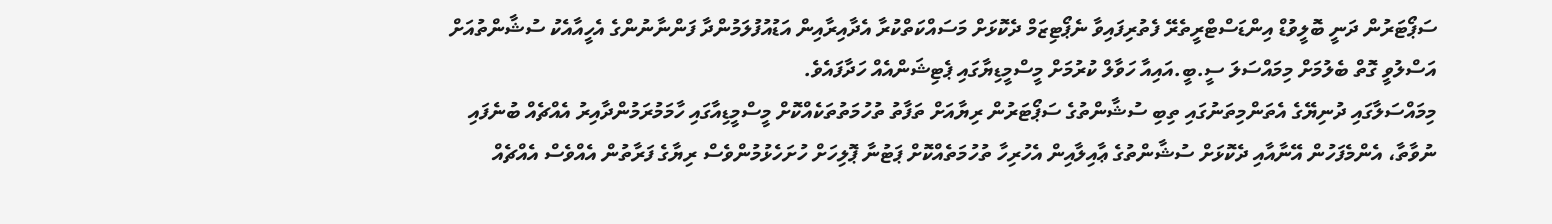ސަޕޯޓަރުން ދަނީ ބޮލީވުޑް އިންޑަސްޓްރީތެރޭ ފެތުރިފައިވާ ނެޕޯޓިޒަމް ދެކޮޅަށް މަސައްކަތްކުރާ އެދާއިރާއިން އަޑުއުފުލަމުންދާ ފަންނާނުންގެ އެހީއާއެކު ސުޝާންތުއަށް އަސްލުވީ ގޮތް ބެލުމަށް މިމައްސަލަ ސީ.ބީ.އައިއާ ހަވާލް ކުރުމަށް މީސްމީޑިޔާގައި ޕެޓިޝަންއެއް ހަދާފައެވެ.
މިމައްސަލާގައި ދުނިޔޭގެ އެތަންމިތަނުގައި ތިބި ސުޝާންތުގެ ސަޕޯޓަރުން ރިޔާއަށް ތަފާތު ތުހުމަތުތަކެއްކޮށް މީސްމީޑިއާގައި ހާމަމުރަމުންދާއިރު އެއްޗެއް ބުނެފައި ނުވާތާ، އެންމެފަހުން އޭނާއާއި ދެކޮޅަށް ސުޝާންތުގެ ޢާއިލާއިން އެހުރިހާ ތުހުމަތެއްކޮށް ޕަޓުނާ ޕޮލިހަށް ހުށަހެޅުމުންވެސް ރިޔާގެ ފަރާތުން އެއްވެސް އެއްޗެއް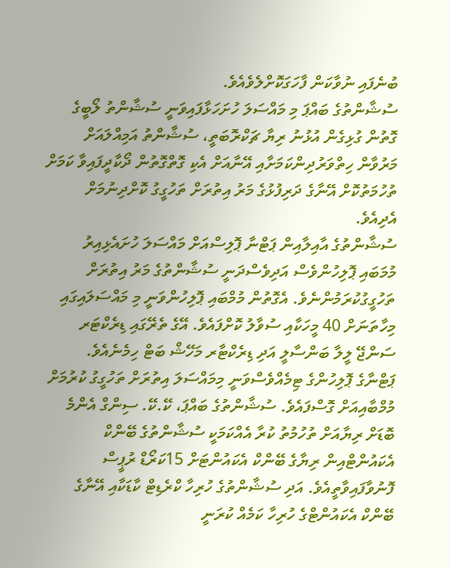ބުނެފައި ނުވާކަން ފާހަގަކޮށްލެވެއެވެ.
ސުޝާންތުގެ ބައްޕަ މި މައްސަލަ ހުށަހަޅާފައިވަނީ ސުޝާންތު ލޯބީގެ ގޮތުން ގުޅިގެން އުޅުނު ރިޔާ ޗަކްރޮބަތީ، ސުޝާންތު އަމިއްލައަށް މަރުވާން ހިތްވަރުދިންކަމަށާއި އޭނާއަށް އެކި ގޮތްގޮތުން ދޯކާދީފައިވާ ކަމަށް ތުހުމަތުކޮށް އޭނާގެ ދަރިފުޅުގެ މަރު އިތުރަށް ތަހުގީގު ކޮށްދިނުމަށް އެދިއެވެ.
ސުޝާންތުގެ އާއިލާއިން ޕަޓްނާ ޕޮލިސްއަށް މައްސަލަ ހުށައެޅިއިރު މުމަބައި ޕޮލިހުންވެސް އަދިވެސްދަނީ ސުޝާންތުގެ މަރު އިތުރަށް ތަހުގީގުކުރަމުންނެވެ. އެގޮތުން މުމްބައި ޕޮލިހުންވަނީ މި މައްސަލައިގައި މިހާތަނަށް 40 މީހަކާއި ސުވާލު ކޮށްފައެވެ. އޭގެ ތެރޭގައި ޑިރެކްޓަރ ސަންޖޭ ލީލާ ބަންސާލީ އަދި ޑިރެކްޓާރ މަހޭޝް ބަޓް ހިމެނެއެވެ.
ޕަޓްނާގެ ޕޮލިހުންގެ ޓިމެއްވެސްވަނީ މިމައްސަލަ އިތުރަށް ތަހުގީގު ކުރުމަށް މުމްބާއިއަށް ގޮސްފައެވެ. ސުޝާންތުގެ ބައްޕަ، ކޭ.ކޭ. ސިންގް އެންމެ ބޮޑަށް ރިޔާއަށް ތުހުމުތު ކުރާ އެއްކަމަކީ ސުޝާންތުގެ ބޭންކް އެކައުންޓްއިން ރިޔާގެ ބޭންކް އެކައުންޓަށް 15ކަރޯޑް ރުޕީސް ފޮނުވާފައިވާތީއެވެ. އަދި ސުޝާންތުގެ ހުރިހާ ކްރެޑިޓް ކާޑަކާއި އޭނާގެ ބޭންކް އެކައުންޓްގެ ހުރިހާ ކަމެއް ކުރަނީ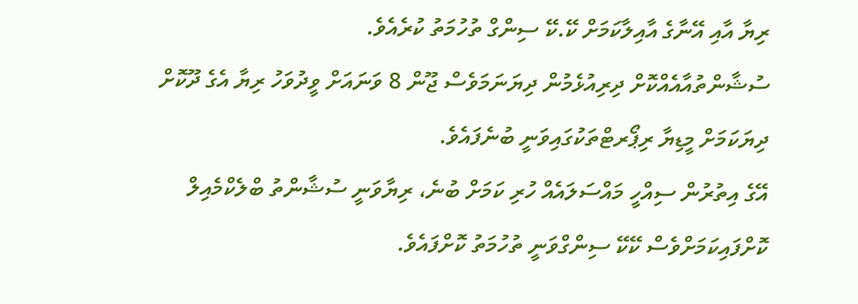ރިޔާ އާއި އޭނާގެ އާއިލާކަމަށް ކޭ.ކޭ ސިންގް ތުހުމަތު ކުރެއެވެ.
ސުޝާންތުއާއެއްކޮށް ދިރިއުޅެމުން ދިޔަނަމަވެސް ޖޫން 8 ވަނައަށް ވީދުވަހު ރިޔާ އެގެ ދޫކޮށް ދިޔަކަމަށް މީޑިޔާ ރިޕޯރޓްތަކުގައިވަނީ ބުނެފައެވެ.
އޭގެ އިތުރުން ސިއްހީ މައްސަލައެއް ހުރި ކަމަށް ބުނެ، ރިޔާވަނީ ސުޝާންތު ބްލެކްމެއިލް ކޮށްފައިކަމަށްވެސް ކޭކޭ ސިންގްވަނީ ތުހުމަތު ކޮށްފައެވެ.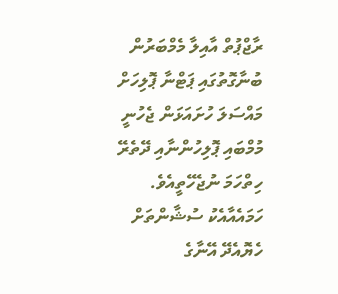ރާޖްޕުތް އާއިލާ މެމްބަރުން ބުނާގޮތުގައި ޕަޓްނާ ޕޮލިހަށް މައްސަލަ ހުށައަޅަން ޖެހުނީ މުމްބައި ޕޮލިހުންނާއި ދޭތެރޭ ހިތްހަމަ ނުޖެހޭތީއެވެ. ހަމައެއާއެކު ސުޝާންތަށް ހެޔޮއެދޭ އޭނާގެ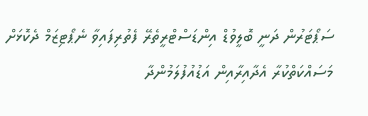ސަޕޯޓަރުން ދަނީ ބޮލީވުޑް އިންޑަސްޓްރީތެރޭ ފެތުރިފައިވާ ނެޕޯޓިޒަމް ދެކޮޅަށް މަސައްކަތްކުރާ އެދާއިރާއިން އަޑުއުފުލަމުންދާ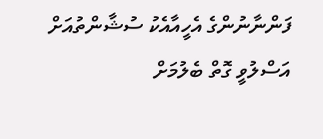ފަންނާނުންގެ އެހީއާއެކު ސުޝާންތުއަށް އަސްލުވީ ގޮތް ބެލުމަށް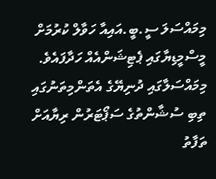މިމައްސަލަ ސީ.ބީ.އައިއާ ހަވާލް ކުރުމަށް މީސްމީޑިޔާގައި ޕެޓިޝަންއެއް ހަދާފައެވެ.
މިމައްސަލާގައި ދުނިޔޭގެ އެތަންމިތަނުގައި ތިބި ސުޝާންތުގެ ސަޕޯޓަރުން ރިޔާއަށް ތަފާތު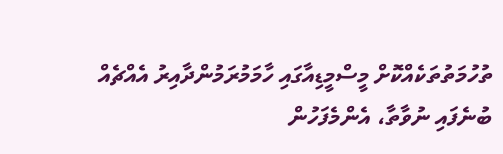ތުހުމަތުތަކެއްކޮށް މީސްމީޑިއާގައި ހާމަމުރަމުންދާއިރު އެއްޗެއް ބުނެފައި ނުވާތާ، އެންމެފަހުން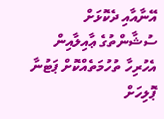އޭނާއާއި ދެކޮޅަށް ސުޝާންތުގެ ޢާއިލާއިން އެހުރިހާ ތުހުމަތެއްކޮށް ޕަޓުނާ ޕޮލިހަށް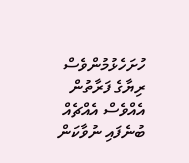ހުށަހެޅުމުންވެސް ރިޔާގެ ފަރާތުން އެއްވެސް އެއްޗެއް ބުނެފައި ނުވާކަން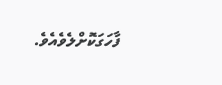ފާހަގަކޮށްލެވެއެވެ.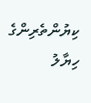ކިޔުންތެރިންގެ ހިޔާލު